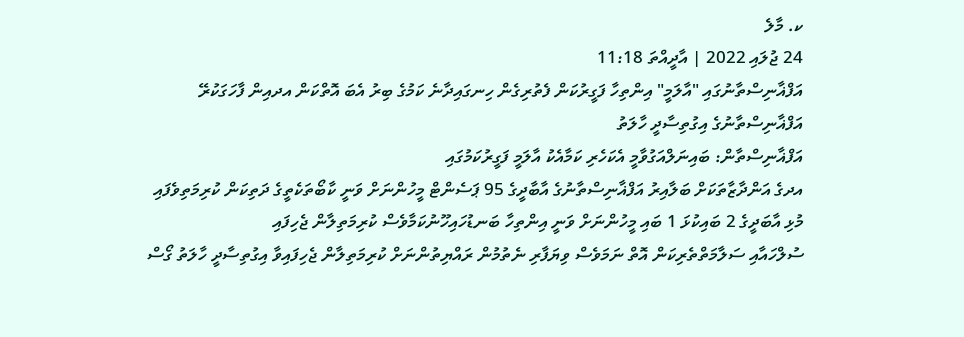ކ. މާލެ
24 ޖުލައި 2022 | އާދީއްތަ 11:18
އަފްޣާނިސްތާނުގައި "އާލަމީ" އިންތިހާ ފަގީރުކަން ފެތުރިގެން ހިނގައިދާނެ ކަމުގެ ބިރު އެބަ އޮތްކަން އދއިން ފާހަގަކުރޭ
އަފްޣާނިސްތާނުގެ އިގުތިސާދީ ހާލަތު
އަފްޣާނިސްތާން: ބައިނަލްއަގުވާމީ އެކަހެރި ކަމާއެކު އާލަމީ ފަގީރުކަމުގައި
އދގެ އަންދާޒާތަކަށް ބަލާއިރު އަފްޣާނިސްތާނުގެ އާބާދީގެ 95 ޕަސެންޓް މީހުންނަށް ވަނީ ކާބޯތަކެތީގެ ދަތިކަން ކުރިމަތިވެފައި
މުޅި އާބަދީގެ 2 ބައިކުޅަ 1 ބައި މީހުންނަށް ވަނީ އިންތިހާ ބަނޑުހައިހޫނުކަމާވެސް ކުރިމަތިލާން ޖެހިފައި
ސުލްހައާއި ސަލާމަތްތެރިކަން އޮތް ނަމަވެސް ވިޔަފާރި ނެތުމުން ރައްޔިތުންނަށް ކުރިމަތިލާން ޖެހިފައިވާ އިގުތިސާދީ ހާލަތު ގޯސް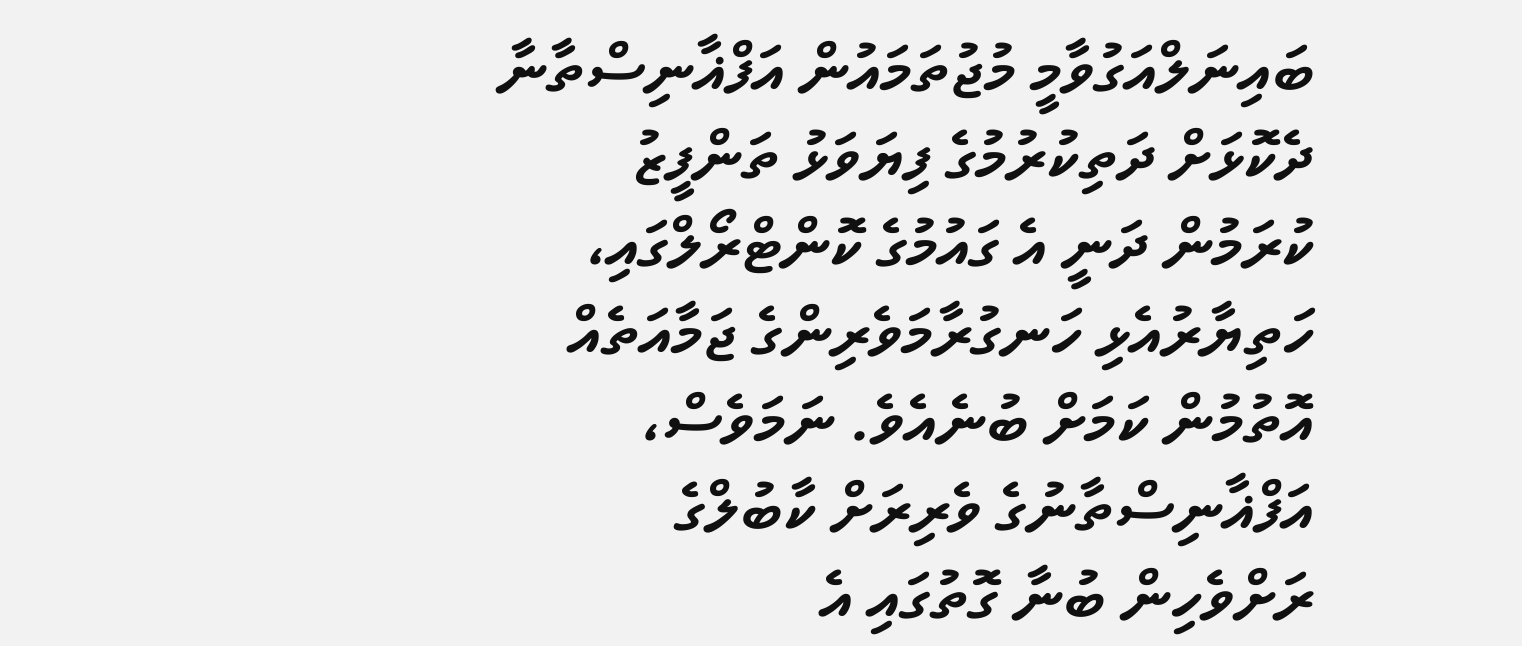ބައިނަލްއަގުވާމީ މުޖުތަމައުން އަފްޣާނިސްތާނާ ދެކޮޅަށް ދަތިކުރުމުގެ ފިޔަވަޅު ތަންފީޒު ކުރަމުން ދަނީ އެ ގައުމުގެ ކޮންޓްރޯލްގައި، ހަތިޔާރުއެޅި ހަނގުރާމަވެރިންގެ ޖަމާއަތެއް އޮތުމުން ކަމަށް ބުނެއެވެ. ނަމަވެސް، އަފްޣާނިސްތާނުގެ ވެރިރަށް ކާބުލްގެ ރަށްވެހިން ބުނާ ގޮތުގައި އެ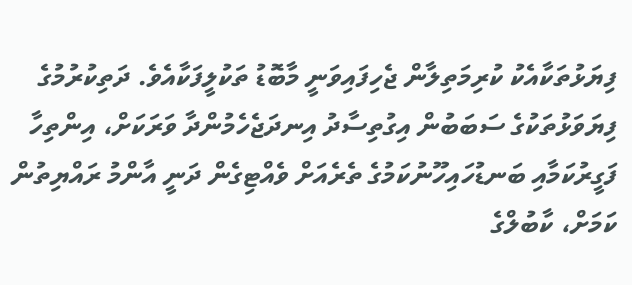ފިޔަޅުތަކާއެކު ކުރިމަތިލާން ޖެހިފައިވަނީ މާބޮޑު ތަކުލީފަކާއެވެ. ދަތިކުރުމުގެ ފިޔަވަޅުތަކުގެ ސަބަބުން އިގުތިސާދު އިނދަޖެހެމުންދާ ވަރަކަށް، އިންތިހާ ފަގީރުކަމާއި ބަނޑުހައިހޫނުކަމުގެ ތެރެއަށް ވެއްޓިގެން ދަނީ އާންމު ރައްޔިތުން ކަމަށް، ކާބުލްގެ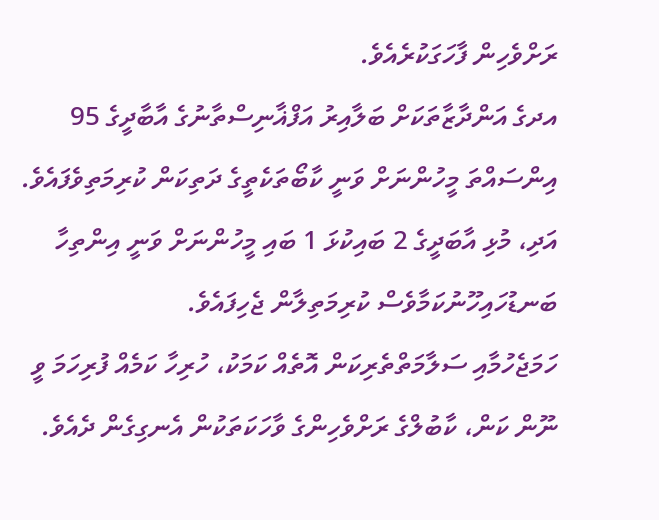ރަށްވެހިން ފާހަގަކުރެއެވެ.
އދގެ އަންދާޒާތަކަށް ބަލާއިރު އަފްޣާނިސްތާނުގެ އާބާދީގެ 95 އިންސައްތަ މީހުންނަށް ވަނީ ކާބޯތަކެތީގެ ދަތިކަން ކުރިމަތިވެފައެވެ. އަދި، މުޅި އާބަދީގެ 2 ބައިކުޅަ 1 ބައި މީހުންނަށް ވަނީ އިންތިހާ ބަނޑުހައިހޫނުކަމާވެސް ކުރިމަތިލާން ޖެހިފައެވެ.
ހަމަޖެހުމާއި ސަލާމަތްތެރިކަން އޮތެއް ކަމަކު، ހުރިހާ ކަމެއް ފުރިހަމަ ވީ ނޫން ކަން، ކާބުލްގެ ރަށްވެހިންގެ ވާހަކަތަކުން އެނގިގެން ދެއެވެ.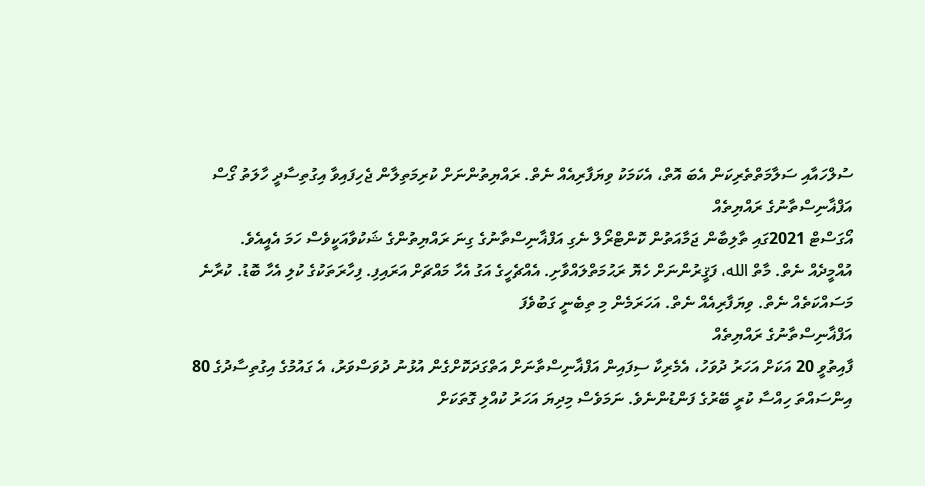ސުލްހައާއި ސަލާމަތްތެރިކަން އެބަ އޮތް، އެކަމަކު ވިޔަފާރިއެއް ނެތް. ރައްޔިތުންނަށް ކުރިމަތިލާން ޖެހިފައިވާ އިގުތިސާދީ ހާލަތު ގޯސް
އަފްޣާނިސްތާނުގެ ރައްޔިތެއް
އޯގަސްޓް 2021ގައި ތާލިބާން ޖަމާއަތުން ކޮންޓްރޯލް ނެގި އަފްޣާނިސްތާނުގެ ގިނަ ރައްޔިތުންގެ ޝަކުވާއަކީވެސް ހަމަ އެއީއެވެ.
އުއްމީދެއް ނެތް. މާތް الله، ފަޤީރުންނަށް ހެޔޮ ރަޙުމަތްލައްވާށި. އެއްޗެހީގެ އަގު އެހާ މައްޗަށް އަރައިފި. ފިހާރަތަކުގެ ކުލި އެހާ ބޮޑު. ކުރާނެ މަސައްކަތެއް ނެތް. ވިޔަފާރިއެއް ނެތް. އަހަރަމެން މި ތިބެނީ ގަބުވެފަ
އަފްޣާނިސްތާނުގެ ރައްޔިތެއް
ފާއިތުވީ 20 އަކަށް އަހަރު ދުވަހު، އެމެރިކާ ސިފައިން އަފްޣާނިސްތާނަށް އަތްގަދަކޮށްގެން އުޅުނު ދުވަސްވަރު، އެ ގައުމުގެ އިގުތިސާދުގެ 80 އިންސައްތަ ހިއްސާ ކުރީ ބޭރުގެ ފަންޑުންނެވެ. ނަމަވެސް މިދިޔަ އަހަރު ކުއްލި ގޮތަކަށް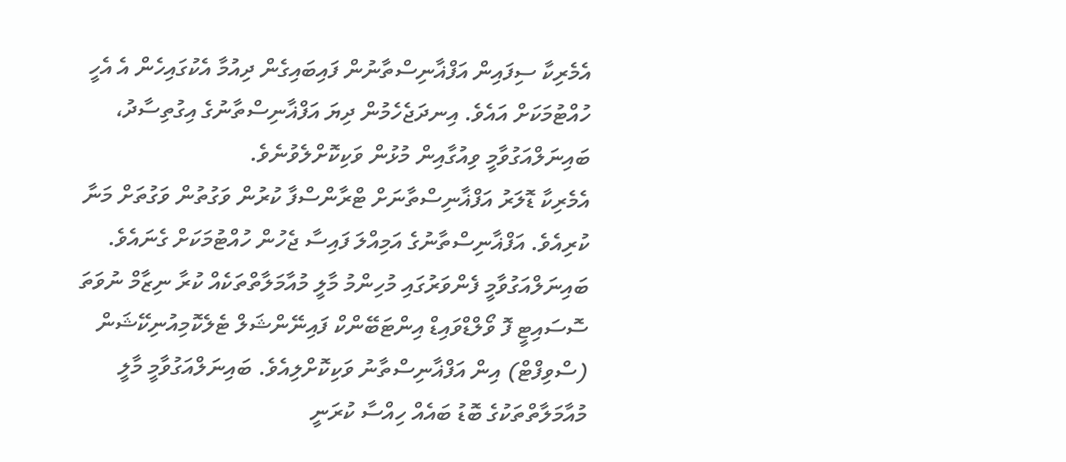އެމެރިކާ ސިފައިން އަފްޣާނިސްތާނުން ފައިބައިގެން ދިއުމާ އެކުގައިހެން އެ އެހީ ހުއްޓުމަކަށް އައެވެ. އިނދަޖެހެމުން ދިޔަ އަފްޣާނިސްތާނުގެ އިގުތިސާދު، ބައިނަލްއަގުވާމީ ވިއުގާއިން މުޅުން ވަކިކޮށްލެވުނެވެ.
އެމެރިކާ ޑޮލަރު އަފްޣާނިސްތާނަށް ޓްރާންސްފާ ކުރުން ވަގުތުން ވަގުތަށް މަނާ ކުރިއެވެ. އަފްޣާނިސްތާނުގެ އަމިއްލަ ފައިސާ ޖެހުން ހުއްޓުމަކަށް ގެނައެވެ. ބައިނަލްއަގުވާމީ ފެންވަރުގައި މުހިންމު މާލީ މުއާމަލާތްތަކެއް ކުރާ ނިޒާމް ނުވަތަ ސޮސައިޓީ ފޮ ވޯލްޑްވައިޑް އިންޓަބޭންކް ފައިނޭންޝަލް ޓެލެކޮމިއުނިކޭޝަން (ސްވިފްޓް) އިން އަފްޣާނިސްތާނު ވަކިކޮށްލިއެވެ. ބައިނަލްއަގުވާމީ މާލީ މުއާމަލާތްތަކުގެ ބޮޑު ބައެއް ހިއްސާ ކުރަނީ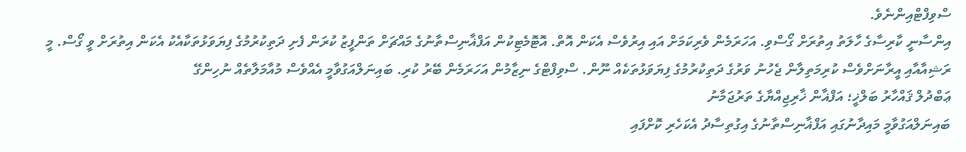ސްވިފްޓްއިންނެވެ.
އިންސާނީ ކާރިސާގެ ހާލަތު އިތުރަށް ގޯސްވި. އަހަރަމެން ވެރިކަމަށް އައި އިރުވެސް އެކަން އޮތް. އޮޓޮމެޓިކުން އަފްޣާނިސްތާނުގެ މައްޗަށް ތަންފީޒު ކުރަން ފެށި ދަތިކުރުމުގެ ފިޔަވަޅުތަކާއެކު އެކަން އިތުރަށް ވީ ގޯސް. މީ ރަޝިއާއާއި އީރާނަށްވެސް ކުރިމަތިލާން ޖެހުނު ވަރުގެ ދަތިކުރުމުގެ ފިޔަވަޅުތަކެއް ނޫން. ސްވިފްޓްގެ ނިޒާމުން އަހަރަމެން ބޭރު ކުރި. ބައިނަލްއަގުވާމީ އެއްވެސް މުއާމަލާތެއް ނުހިންގޭ
ޢަބްދުލް ޤައްހާރު ބަލްޚީ؛ އަފްޣާން ޚާރިޖިއްޔާގެ ތަރުޖަމާނު
ބައިނަލްއަގުވާމީ މައިދާނުގައި އަފްޣާނިސްތާނުގެ އިގުތިސާދު އެކަހެރި ކޮށްފައި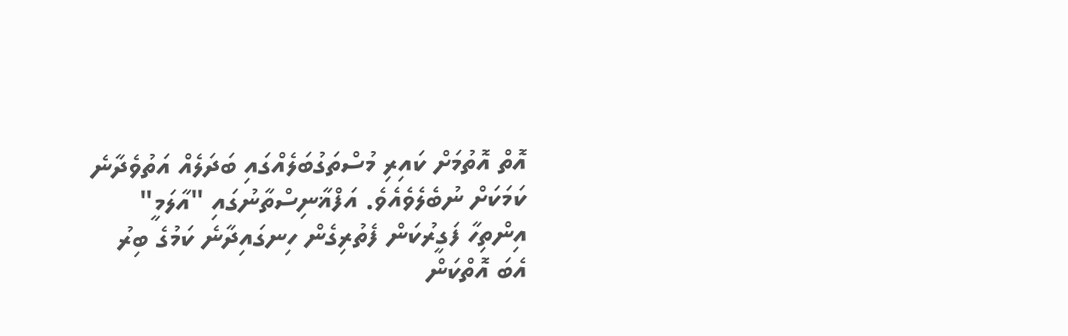އޮތް އޮތުމަށް ކައިރި މުސްތަގުބަލެއްގައި ބަދަލެއް އަތުވެދާނެ ކަމަކަށް ނުބެލެވެއެވެ. އަފްޣާނިސްތާނުގައި "އާލަމީ" އިންތިހާ ފަގީރުކަން ފެތުރިގެން ހިނގައިދާނެ ކަމުގެ ބިރު އެބަ އޮތްކަން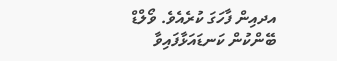އދއިން ފާހަގަ ކުރެއެވެ. ވޯލްޑް ބޭންކުން ކަނޑައަޅާފައިވާ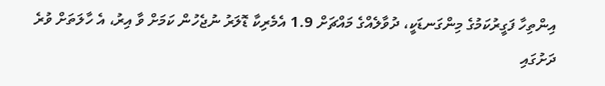އިންތިހާ ފަގީރުކަމުގެ މިންގަނޑަކީ، ދުވާލެއްގެ މައްޗަށް 1.9 އެމެރިކާ ޑޮލަރު ނުޖެހުން ކަމަށް ވާ އިރު، އެ ހާލަތަށް ވުރެ ދަށުގައި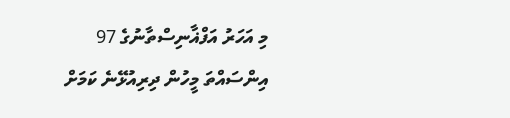މި އަހަރު އަފްޣާނިސްތާނުގެ 97 އިންސައްތަ މީހުން ދިރިއުޅޭނެ ކަމަށް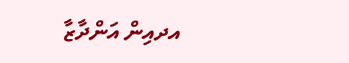އދއިން އަންދާޒާ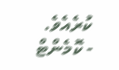ކުރެއެވެ.
- ކޮމެންޓް